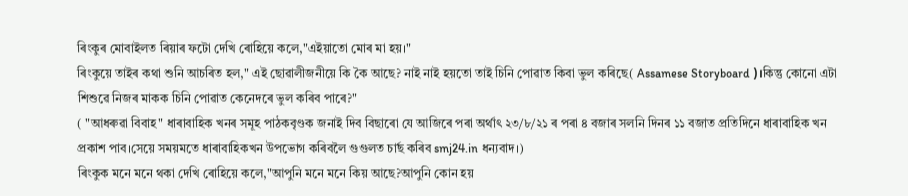ৰিংকুৰ মোবাইলত ৰিয়াৰ ফটো দেখি ৰোহিয়ে কলে,"এইয়াতো মোৰ মা হয়।"
ৰিংকুয়ে তাইৰ কথা শুনি আচৰিত হল," এই ছোৱালীজনীয়ে কি কৈ আছে? নাই নাই হয়তো তাই চিনি পোৱাত কিবা ভুল কৰিছে( Assamese Storyboard )।কিন্তু কোনো এটা শিশুৱে নিজৰ মাকক চিনি পোৱাত কেনেদৰে ভুল কৰিব পাৰে?"
( "আধৰুৱা বিবাহ" ধাৰাবাহিক খনৰ সমূহ পাঠকবৃণ্ডক জনাই দিব বিছাৰো যে আজিৰে পৰা অৰ্থাৎ ২৩/৮/২১ ৰ পৰা ৪ বজাৰ সলনি দিনৰ ১১ বজাত প্ৰতিদিনে ধাৰাবাহিক খন প্ৰকাশ পাব।সেয়ে সময়মতে ধাৰাবাহিকখন উপভোগ কৰিবলৈ গুগুলত চাৰ্ছ কৰিব smj24.in ধন্যবাদ।)
ৰিংকুক মনে মনে থকা দেখি ৰোহিয়ে কলে,"আপুনি মনে মনে কিয় আছে?আপুনি কোন হয়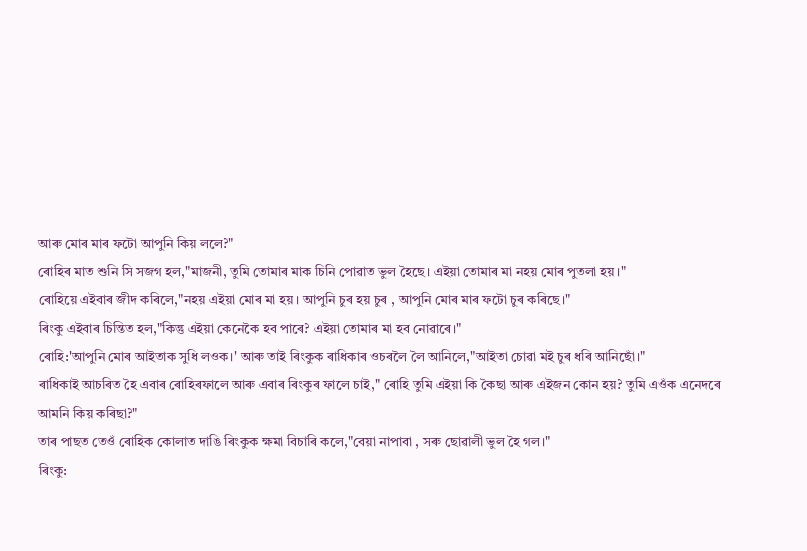আৰু মোৰ মাৰ ফটো আপুনি কিয় ললে?"
ৰোহিৰ মাত শুনি সি সজগ হল,"মাজনী, তুমি তোমাৰ মাক চিনি পোৱাত ভুল হৈছে। এইয়া তোমাৰ মা নহয় মোৰ পুতলা হয়।"
ৰোহিয়ে এইবাৰ জীদ কৰিলে,"নহয় এইয়া মোৰ মা হয়। আপুনি চুৰ হয় চুৰ , আপুনি মোৰ মাৰ ফটো চুৰ কৰিছে।"
ৰিংকু এইবাৰ চিন্তিত হল,"কিন্তু এইয়া কেনেকৈ হব পাৰে? এইয়া তোমাৰ মা হব নোৱাৰে।"
ৰোহি:'আপুনি মোৰ আইতাক সুধি লওক।' আৰু তাই ৰিংকুক ৰাধিকাৰ ওচৰলৈ লৈ আনিলে,"আইতা চোৱা মই চুৰ ধৰি আনিছোঁ।"
ৰাধিকাই আচৰিত হৈ এবাৰ ৰোহিৰফালে আৰু এবাৰ ৰিংকুৰ ফালে চাই," ৰোহি তুমি এইয়া কি কৈছা আৰু এইজন কোন হয়? তুমি এওঁক এনেদৰে আমনি কিয় কৰিছা?"
তাৰ পাছত তেওঁ ৰোহিক কোলাত দাঙি ৰিংকুক ক্ষমা বিচাৰি কলে,"বেয়া নাপাবা , সৰু ছোৱালী ভুল হৈ গল।"
ৰিংকু: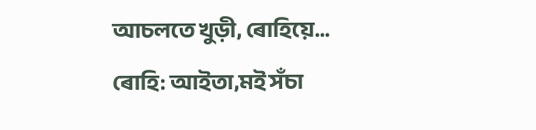আচলতে খুড়ী, ৰোহিয়ে...
ৰোহি: আইতা,মই সঁচা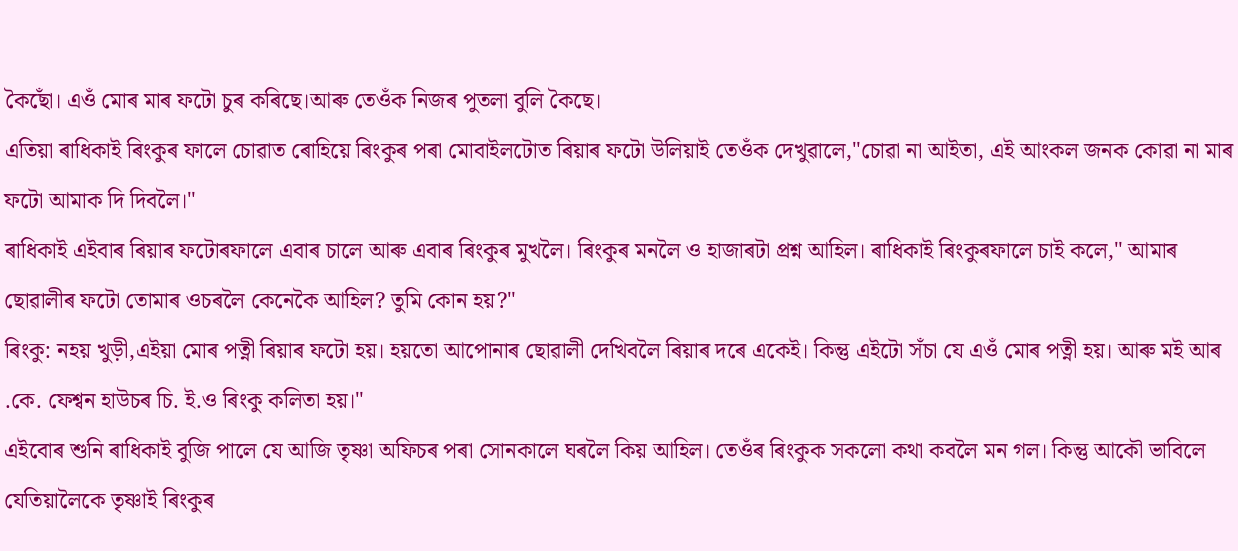কৈছোঁ। এওঁ মোৰ মাৰ ফটো চুৰ কৰিছে।আৰু তেওঁক নিজৰ পুতলা বুলি কৈছে।
এতিয়া ৰাধিকাই ৰিংকুৰ ফালে চোৱাত ৰোহিয়ে ৰিংকুৰ পৰা মোবাইলটোত ৰিয়াৰ ফটো উলিয়াই তেওঁক দেখুৱালে,"চোৱা না আইতা, এই আংকল জনক কোৱা না মাৰ ফটো আমাক দি দিবলৈ।"
ৰাধিকাই এইবাৰ ৰিয়াৰ ফটোৰফালে এবাৰ চালে আৰু এবাৰ ৰিংকুৰ মুখলৈ। ৰিংকুৰ মনলৈ ও হাজাৰটা প্ৰশ্ন আহিল। ৰাধিকাই ৰিংকুৰফালে চাই কলে," আমাৰ ছোৱালীৰ ফটো তোমাৰ ওচৰলৈ কেনেকৈ আহিল? তুমি কোন হয়?"
ৰিংকু: নহয় খুড়ী,এইয়া মোৰ পত্নী ৰিয়াৰ ফটো হয়। হয়তো আপোনাৰ ছোৱালী দেখিবলৈ ৰিয়াৰ দৰে একেই। কিন্তু এইটো সঁচা যে এওঁ মোৰ পত্নী হয়। আৰু মই আৰ .কে. ফেশ্বন হাউচৰ চি. ই.ও ৰিংকু কলিতা হয়।"
এইবোৰ শুনি ৰাধিকাই বুজি পালে যে আজি তৃষ্ণা অফিচৰ পৰা সোনকালে ঘৰলৈ কিয় আহিল। তেওঁৰ ৰিংকুক সকলো কথা কবলৈ মন গল। কিন্তু আকৌ ভাবিলে যেতিয়ালৈকে তৃষ্ণাই ৰিংকুৰ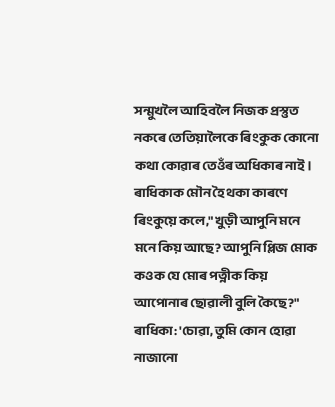সন্মুখলৈ আহিবলৈ নিজক প্ৰস্তুত নকৰে তেতিয়ালৈকে ৰিংকুক কোনো কথা কোৱাৰ তেওঁৰ অধিকাৰ নাই।
ৰাধিকাক মৌন হৈ থকা কাৰণে ৰিংকুয়ে কলে," খুড়ী আপুনি মনে মনে কিয় আছে? আপুনি প্লিজ মোক কওক যে মোৰ পত্নীক কিয় আপোনাৰ ছোৱালী বুলি কৈছে?"
ৰাধিকা: 'চোৱা, তুমি কোন হোৱা নাজানো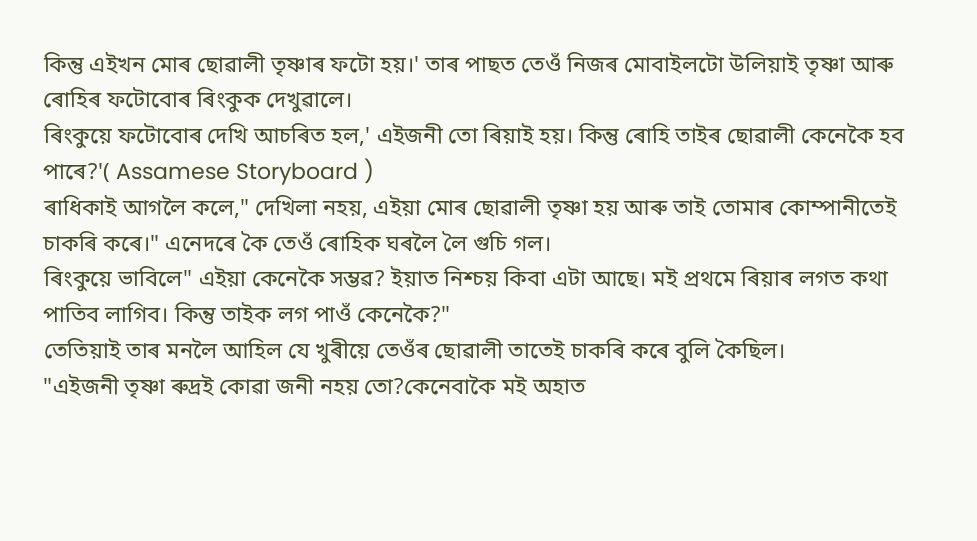কিন্তু এইখন মোৰ ছোৱালী তৃষ্ণাৰ ফটো হয়।' তাৰ পাছত তেওঁ নিজৰ মোবাইলটো উলিয়াই তৃষ্ণা আৰু ৰোহিৰ ফটোবোৰ ৰিংকুক দেখুৱালে।
ৰিংকুয়ে ফটোবোৰ দেখি আচৰিত হল,' এইজনী তো ৰিয়াই হয়। কিন্তু ৰোহি তাইৰ ছোৱালী কেনেকৈ হব পাৰে?'( Assamese Storyboard )
ৰাধিকাই আগলৈ কলে," দেখিলা নহয়, এইয়া মোৰ ছোৱালী তৃষ্ণা হয় আৰু তাই তোমাৰ কোম্পানীতেই চাকৰি কৰে।" এনেদৰে কৈ তেওঁ ৰোহিক ঘৰলৈ লৈ গুচি গল।
ৰিংকুয়ে ভাবিলে" এইয়া কেনেকৈ সম্ভৱ? ইয়াত নিশ্চয় কিবা এটা আছে। মই প্ৰথমে ৰিয়াৰ লগত কথা পাতিব লাগিব। কিন্তু তাইক লগ পাওঁ কেনেকৈ?"
তেতিয়াই তাৰ মনলৈ আহিল যে খুৰীয়ে তেওঁৰ ছোৱালী তাতেই চাকৰি কৰে বুলি কৈছিল।
"এইজনী তৃষ্ণা ৰুদ্ৰই কোৱা জনী নহয় তো?কেনেবাকৈ মই অহাত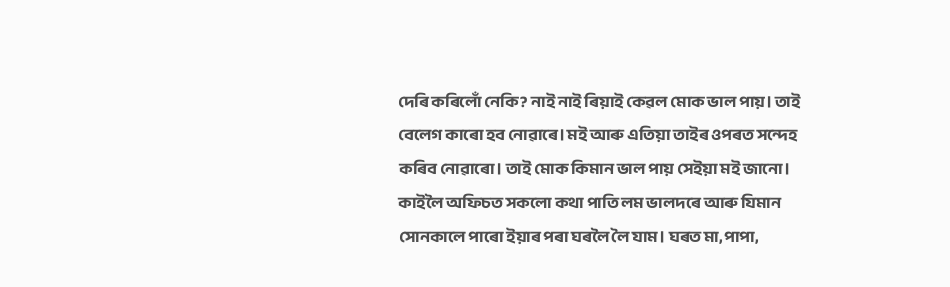দেৰি কৰিলোঁ নেকি? নাই নাই ৰিয়াই কেৱল মোক ভাল পায়। তাই বেলেগ কাৰো হব নোৱাৰে। মই আৰু এতিয়া তাইৰ ওপৰত সন্দেহ কৰিব নোৱাৰো। তাই মোক কিমান ভাল পায় সেইয়া মই জানো। কাইলৈ অফিচত সকলো কথা পাতি লম ভালদৰে আৰু যিমান সোনকালে পাৰো ইয়াৰ পৰা ঘৰলৈ লৈ যাম। ঘৰত মা,পাপা,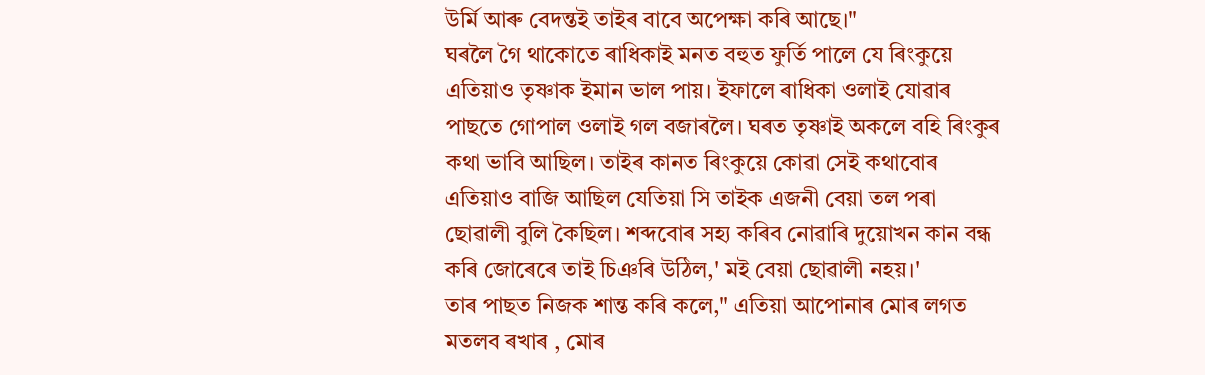উৰ্মি আৰু বেদন্তই তাইৰ বাবে অপেক্ষা কৰি আছে।"
ঘৰলৈ গৈ থাকোতে ৰাধিকাই মনত বহুত ফুৰ্তি পালে যে ৰিংকুয়ে এতিয়াও তৃষ্ণাক ইমান ভাল পায়। ইফালে ৰাধিকা ওলাই যোৱাৰ পাছতে গোপাল ওলাই গল বজাৰলৈ। ঘৰত তৃষ্ণাই অকলে বহি ৰিংকুৰ কথা ভাবি আছিল। তাইৰ কানত ৰিংকুয়ে কোৱা সেই কথাবোৰ এতিয়াও বাজি আছিল যেতিয়া সি তাইক এজনী বেয়া তল পৰা ছোৱালী বুলি কৈছিল। শব্দবোৰ সহ্য কৰিব নোৱাৰি দুয়োখন কান বন্ধ কৰি জোৰেৰে তাই চিঞৰি উঠিল,' মই বেয়া ছোৱালী নহয়।'
তাৰ পাছত নিজক শান্ত কৰি কলে," এতিয়া আপোনাৰ মোৰ লগত মতলব ৰখাৰ , মোৰ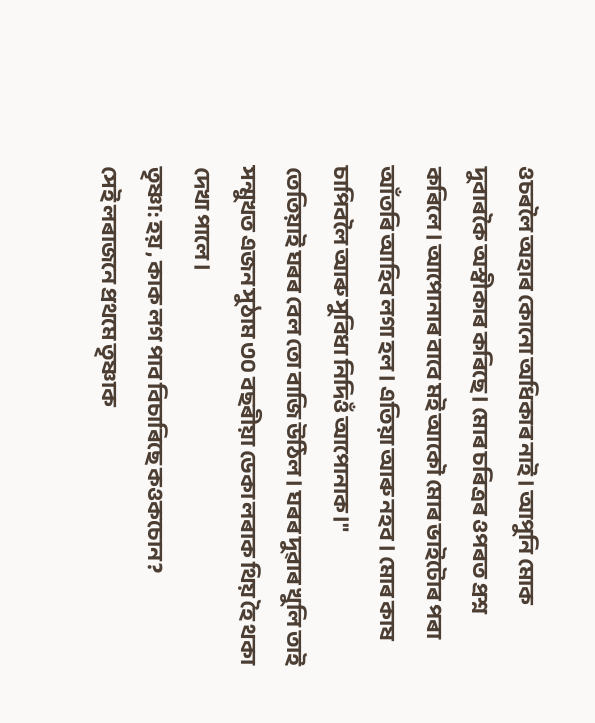ওচৰলৈ অহাৰ কোনো অধিকাৰ নাই। আপুনি মোক দুবাৰকৈ অস্বীকাৰ কৰিছে। মোৰ চৰিত্ৰৰ ওপৰত প্ৰশ্ন কৰিলে। আপোনাৰ বাবে মই আকৌ মোৰ ভাইটোৰ পৰা আঁতৰি আহিব লগা হল। এতিয়া আৰু নহব। মোৰ কাষ চাপিবলৈ আৰু সুবিধা নিদিওঁ আপোনাক।"
তেতিয়াই ঘৰৰ বেল তো বাজি উঠিল। ঘৰৰ দুৱাৰ খুলি তাই সন্মুখত এজন সুঠাম ৩০ বছৰীয়া ডেকা লৰাক থিয় হৈ থকা দেখা পালে।
তৃষ্ণা: হয় , কাক লগ পাব বিচাৰিছে কওকচোন?
সেই লৰাজনে প্ৰথমে তৃষ্ণাক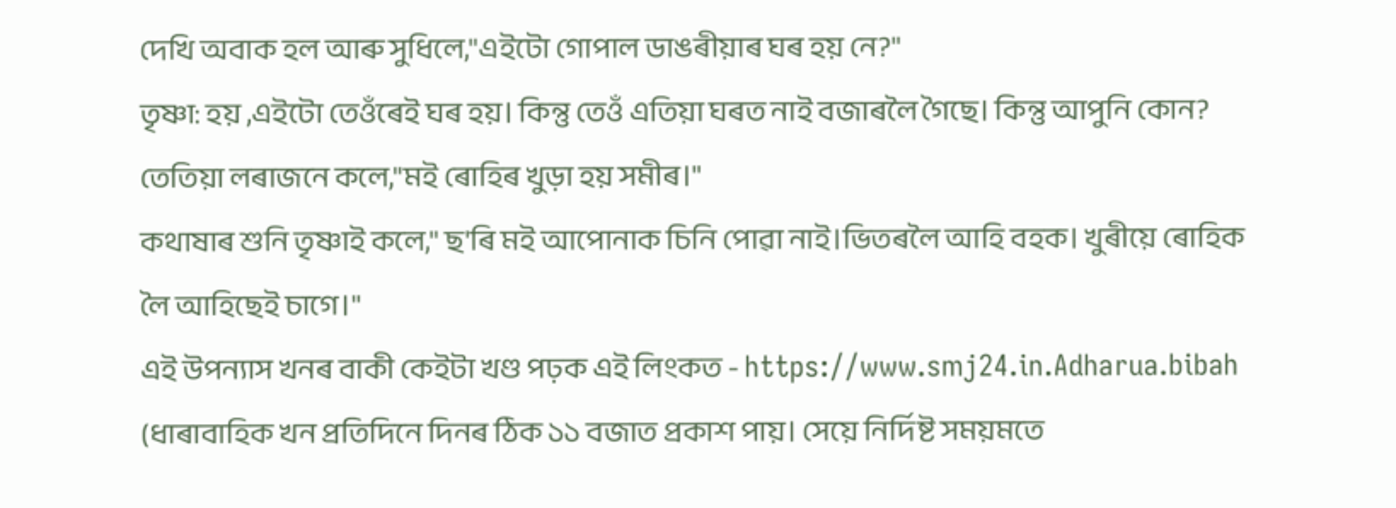দেখি অবাক হল আৰু সুধিলে,"এইটো গোপাল ডাঙৰীয়াৰ ঘৰ হয় নে?"
তৃষ্ণা: হয় ,এইটো তেওঁৰেই ঘৰ হয়। কিন্তু তেওঁ এতিয়া ঘৰত নাই বজাৰলৈ গৈছে। কিন্তু আপুনি কোন?
তেতিয়া লৰাজনে কলে,"মই ৰোহিৰ খুড়া হয় সমীৰ।"
কথাষাৰ শুনি তৃষ্ণাই কলে," ছ'ৰি মই আপোনাক চিনি পোৱা নাই।ভিতৰলৈ আহি বহক। খুৰীয়ে ৰোহিক লৈ আহিছেই চাগে।"
এই উপন্যাস খনৰ বাকী কেইটা খণ্ড পঢ়ক এই লিংকত - https://www.smj24.in.Adharua.bibah
(ধাৰাবাহিক খন প্ৰতিদিনে দিনৰ ঠিক ১১ বজাত প্ৰকাশ পায়। সেয়ে নিৰ্দিষ্ট সময়মতে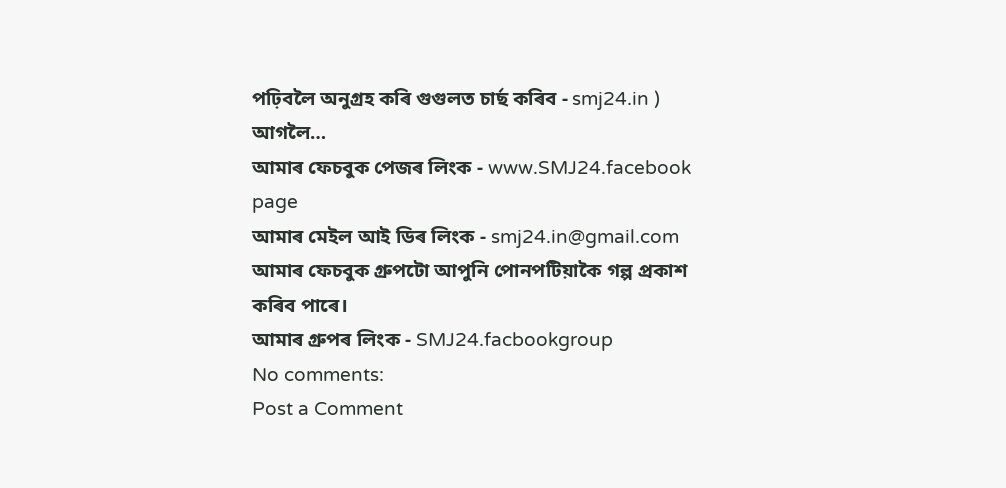পঢ়িবলৈ অনুগ্ৰহ কৰি গুগুলত চাৰ্ছ কৰিব - smj24.in )
আগলৈ…
আমাৰ ফেচবুক পেজৰ লিংক - www.SMJ24.facebook page
আমাৰ মেইল আই ডিৰ লিংক - smj24.in@gmail.com
আমাৰ ফেচবুক গ্ৰুপটো আপুনি পোনপটিয়াকৈ গল্প প্ৰকাশ কৰিব পাৰে।
আমাৰ গ্ৰুপৰ লিংক - SMJ24.facbookgroup
No comments:
Post a Comment